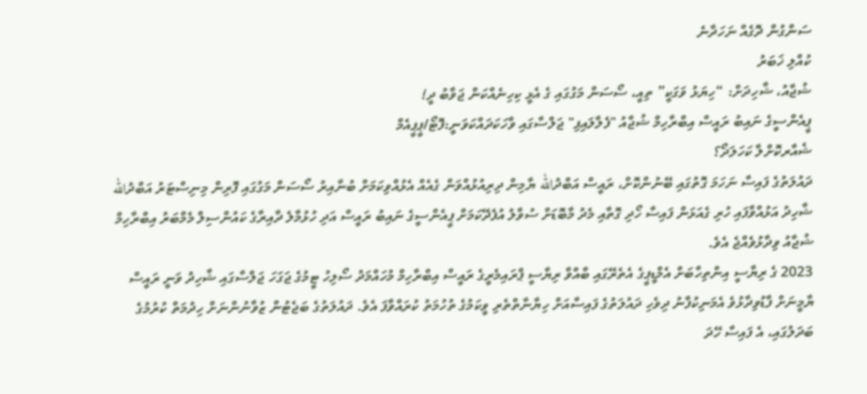ސަންގުން ދޮގެއް ނަހަދާނެ
ކުއްލި ޚަބަރު
ޝުޖާއު، ޝާހިދަށް: “ހިޔަޅު ވަގަކީ” ތިއީ، ސޯސަން މަގުގައި ގެ އެޅީ ކިހިނެއްކަން ޖަވާބު ދީ!
ޕީއެންސީގެ ނައިބު ރައީސް އިބްރާހިމް ޝުޖާއު "ފެލާލައިފި" ޖަލްސާގައި ވާހަކަދައްކަވަނީ:ފޮޓޯ/ޕީޕީއެމް
ޝެއާރކޮށްލާ ކަހަލަދޯ؟
ދައުލަތުގެ ފައިސާ ނަހަމަ ގޮތުގައި ބޭނުންކޮށް، ރައީސް އަބްދުالله ޔާމިން ދިރިއުޅުއްވަން ގެއެއް އެޅުއްވިކަމަށް ބުނާއިރު ސޯސަން މަގުގައި ފޮރިން މިނިސްޓަރު އަބްދުالله ޝާހިދު އަޅުއްވާފައި ހުރި ގެއަޅަން ފައިސާ ހޯދި ގޮތާއި މެދު މާބޮޑަށް ސުވާލު އުފެދޭކަމަށް ޕީއެންސީގެ ނައިބު ރައީސް އަދި ހުޅުމާލެ ދާއިރާގެ ކައުންސިލް މެމްބަރު އިބްރާހިމް ޝުޖާއު ވިދާޅުވެއްޖެ އެވެ.
2023 ގެ ރިޔާސީ އިންތިހާބަށް އެމްޑީޕީގެ އެތެރޭގައި ބާއްވާ ރިޔާސީ ޕްރައިމެރީގެ ރައީސް އިބްރާހިމް މުހައްމަދު ސޯލިހު ޓީމުގެ ޖަގަހަ ޖަލްސާގައި ޝާހިދު ވަނީ ރައީސް ޔާމީނަށް ފާޑުވިދާޅުވެ އެމަނިކުފާނު ދިވެހި ދައުލަތުގެ ފައިސާއަށް ހިޔާނާތްތެރި ވީކަމުގެ ތުހުމަތު ކުރައްވާފަ އެވެ. ދައުލަތުގެ ބަޖެޓުން ޒުވާނުންނަށް ހިދުމަތް ކުރުމުގެ ބަދަލުގައި، އެ ފައިސާ ހޭދަ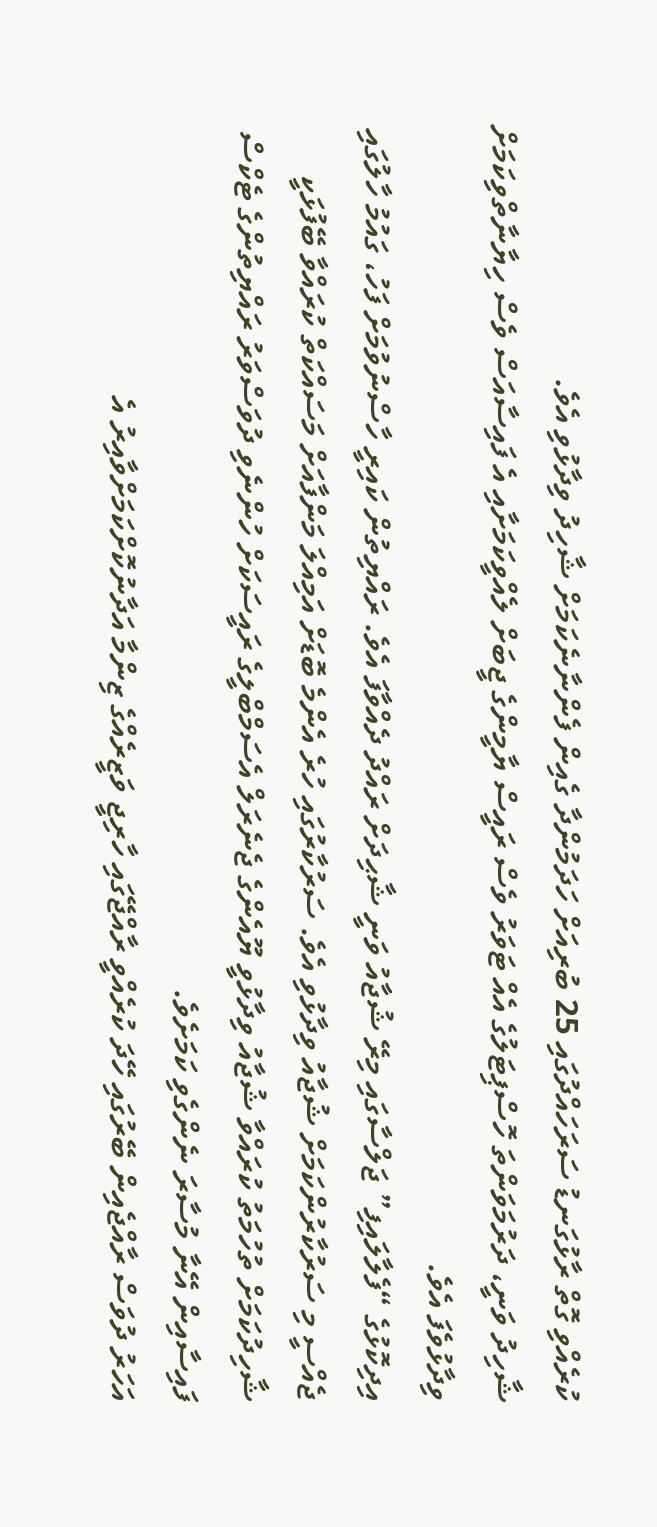ކުރެއްވި ގޮތް ރާޅުގަނޑު ސަރަހައްދުގައި 25 ބުރިއަށް ހަދަމުންދާ ގެއިން ފެންނާނެކަމަށް ޝާހިދު ވިދާޅުވި އެވެ.
ޝާހިދު ވަނީ، ދަރުމަވަންތަ ހޮސްޕިޓަލުގެ އެއް ޓަވަރު ވެސް ރައީސް ޔާމީންގެ ޖީބަށް ލެއްވީކަމަށާއި އެ ފައިސާއަސް ވެސް ހިޔާނާތްވިކަމަށް ވިދާޅުވެފަ އެވެ.
އިދިކޮޅުގެ “ފެލާލައިފި” ޖަލްސާގައި މިރޭ ޝުޖާއު ވަނީ ޝާޙިދަށް ރައްދު ދެއްވާފަ އެވެ. ރައްޔިތުން ކައިރީ ހާސްނުވުމަށް ފަހު، ގައުމު ހާލުގައި ޖެއްސީ މި ސަރުކާރުންކަމަށް ޝުޖާއު ވިދާޅުވި އެވެ. ސަރުކާރުގައި ހުރެ އެންމެ ބޮޑަށް އަމިއްލަ މަންފާއަށް މަސައްކަތް ކުރައްވާ ބޭފުޅަކީ ޝާހިދުކަމަށް ތުހުމަތު ކުރައްވާ ޝުޖާއު ވިދާޅުވީ ޔޫއެންގެ ޖެނެރަލް އެސަމްބްލީގެ ރައީސަކަށް ހުންނެވި ދުވަސްވަރު ރައްޔިތުންގެ ޓެކްސް ފައިސާއިން އޭނާ މުސާރަ ނެންގެވި ކަމަށެވެ.
އަހަރު ދުވަސް ރާއްޖެއިން ބޭރުގައި ހޭދަ ކުރެއްވީ ރާއްޖޭގައި ހާރިޖީ ވަޒީރެއްގެ ޒިންމާ އަދާނުކޮށްކަމަށްވާއިރު އެ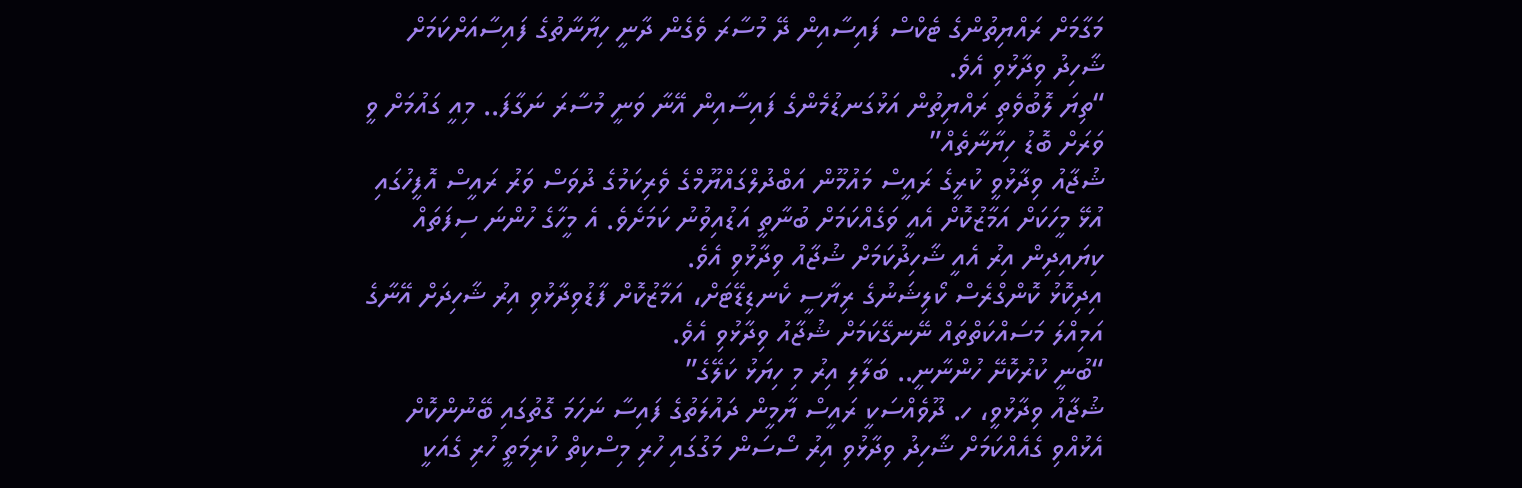މަގާމަށް ރައްޔިތުންގެ ޓެކްސް ފައިސާއިން ދޭ މުސާރަ ވެގެން ދާނީ ހިޔާނާތުގެ ފައިސާއަށްކަމަށް ޝާހިދު ވިދާޅުވި އެވެ.
“ތިޔަ ލޮބުވެތި ރައްޔިތުން އަޅުގަނޑުމެންގެ ފައިސާއިން އޭނާ ވަނީ މުސާރަ ނަގާފަ.. މިއީ ގައުމަށް ވީ ވަރަށް ބޮޑު ހިޔާނާތެއް”
ޝުޖާއު ވިދާޅުވީ ކުރީގެ ރައީސް މައުމޫން އަބްދުލްގައްޔޫމްގެ ވެރިކަމުގެ ދުވަސް ވަރު ރައީސް އޮފީހުގައި އުޅޭ މީހަކަށް އަމާޒުކޮށް އެއީ ވަގެއްކަމަށް ބުނާތީ އަޑުއިވުނު ކަމަށެވެ. އެ މީހާގެ ހުންނަ ސިފަތައް ކިޔައިދިން އިރު އެއީ ޝާހިދުކަމަށް ޝުޖާއު ވިދާޅުވި އެވެ.
އިދިކޮޅު ކޮންގްރެސް ކޯލިޝަނުގެ ރިޔާސީ ކެނޑިޑޭޓަށް، އަމާޒުކޮށް ފާޑުވިދާޅުވި އިރު ޝާހިދަށް އޭނާގެ އަމިއްލަ މަސައްކަތްތައް ނޭނގޭކަމަށް ޝުޖާއު ވިދާޅުވި އެވެ.
“ބުނީ ކުރުކޮށޭ ހުންނާނީ.. ބަލާލި އިރު މި ހިޔަޅު ކަލޭގެ”
ޝުޖާއު ވިދާޅުވީ، ހ. ދޫވެއްސަކީ ރައީސް ޔާމީން ދައުލަތުގެ ފައިސާ ނަހަމަ ގޮތުގައި ބޭނުންކޮށް އެޅުއްވި ގެއެއްކަމަށް ޝާހިދު ވިދާޅުވި އިރު ސޯސަން މަގުގައި ހުރި މިސްކިތް ކުރިމަތީ ހުރި ގެއަކީ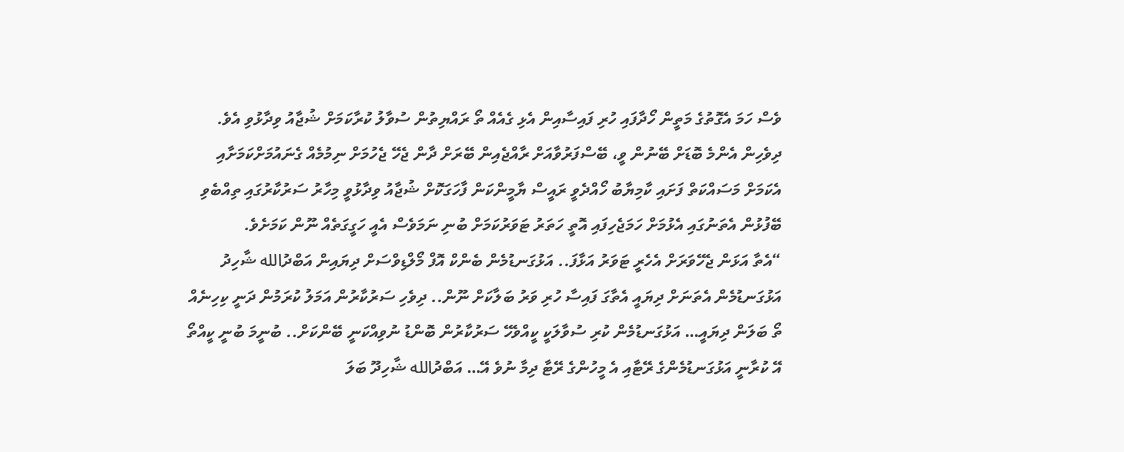ވެސް ހަމަ އެގޮތުގެ މަތީން ހޯދާފައި ހުރި ފައިސާއިން އެޅި ގެއެއް ތޯ ރައްޔިތުން ސުވާލު ކުރާކަމަށް ޝުޖާއު ވިދާޅުވި އެވެ.
ދިވެހިން އެންމެ ބޮޑަށް ބޭނުން ވީ، ބޭސްފަރުވާއަށް ރާއްޖެއިން ބޭރަށް ދާން ޖެހޭ ޖެހުމަށް ނިމުމެއް ގެނައުމަށްކަމަށާއި އެކަމަށް މަސައްކަތް ފަށައި ކާމިޔާބު ހޯއްދެވީ ރައީސް ޔާމީންކަން ފާހަގަކޮށް ޝުޖާއު ވިދާޅުވީ މިހާރު ސަރުކާރުގައި ތިއްބެވި ބޭފުޅުން އެތަނުގައި އެޅުމަށް ހަމަޖެހިފައި އޮތީ ހަތަރު ޓަވަރުކަމަށް ބުނި ނަމަވެސް އެއީ ހަގީގަތެއް ނޫން ކަމަށެވެ.
“އެތާ އަޅަން ޖެހޭވަރަށް އެހެރީ ޓަވަރު އަޅާފަ.. އަޅުގަނޑުމެން ބެންކް އޮފް މޯލްޑިވްސަށް ދިޔައިން އަބްދުالله ޝާހިދު އަޅުގަނޑުމެން އެތަނަށް ދިޔައީ އެތާގަ ފައިސާ ހުރި ވަރު ބަލާކަށް ނޫން.. ދިވެހި ސަރުކާރުން އަމަލު ކުރަމުން ދަނީ ކިހިނެއް ތޯ ބަލަން ދިޔައީ… އަޅުގަނޑުމެން ކުރި ސުވާލަކީ ކީއްވެހޭ ސަރުކާރުން ބޮންޑު ނުވިއްކަނީ ބޭންކަށް.. ބުނީމަ ބުނީ ކީއްތޯ އޭ ކުރާނީ އަޅުގަނޑުމެންގެ ރޭޓާއި އެ މީހުންގެ ރޭޓާ ދިމާ ނުވެ އޭ… އަބްދުالله ޝާހިދޫ ބަލަ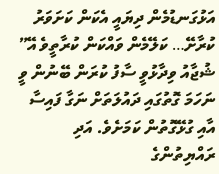އަޅުގަނޑުމެން ދިޔައީ އެކަން ކަށަވަރު ކުރާށޭ… ކަލޭމެން ވައްކަން ކުރާތީވެ އޭ”
ޝުޖާއު ވިދާޅުވީ ސާފު ކުރަން ބޭނުން ވީ ނަހަމަ ގޮތުގައި ދައުލަތަށް ނަގާ ފައިސާ އާއި ގުޅޭގޮތުން ކަމަށެވެ. އަދި ރައްޔިތުންގެ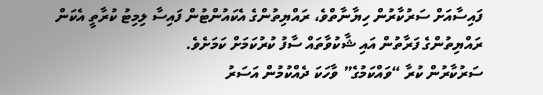ފައިސާއަށް ސަރުކާރުން ހިޔާނާތްވެ، ރައްޔިތުންގެ އެކައުންޓުން ފައިސާ ލިމިޓު ކުރާތީ އެކަން ރައްޔިތުންގެ ފަރާތުން އައި ޝާކުވާތައް ސާފު ކުރުކަމަށް ކަމަށެވެ.
ސަރުކާރުން ކުރާ “ވައްކަމުގެ” ވާހަކަ ދެއްކުމުން އަސަރު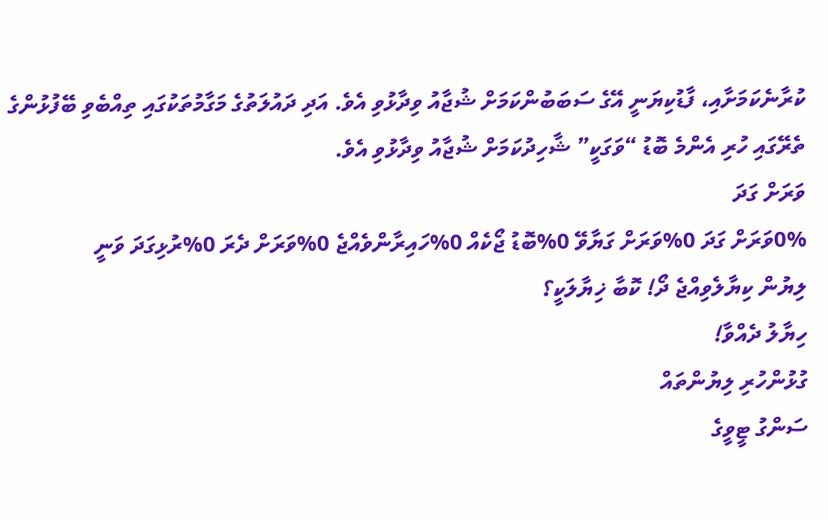ކުރާނެކަމަށާއި، ފާޑުކިޔަނީ އޭގެ ސަބަބުންކަމަށް ޝުޖާއު ވިދާޅުވި އެވެ. އަދި ދައުލަތުގެ މަގާމުތަކުގައި ތިއްބެވި ބޭފުޅުންގެ ތެރޭގައި ހުރި އެންމެ ބޮޑު “ވަގަކީ” ޝާހިދުކަމަށް ޝުޖާއު ވިދާޅުވި އެވެ.
ވަރަށް ގަދަ
0%ވަރަށް ގަދަ 0%ވަރަށް ގަޔާވޭ 0%ބޮޑު ޖޯކެއް 0%ހައިރާންވެއްޖެ 0%ވަރަށް ދެރަ 0%ރުޅިގަދަ ވަނީ
ލިޔުން ކިޔާލެވިއްޖެ ދޯ! ކޮބާ ޚިޔާލަކީ؟
ހިޔާލު ދެއްވާ!
ގުޅުންހުރި ލިޔުންތައް
ސަންގު ޓީވީގެ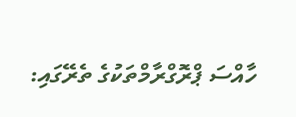ހާއްސަ ޕްރޮގްރާމްތަކުގެ ތެރޭގައި: